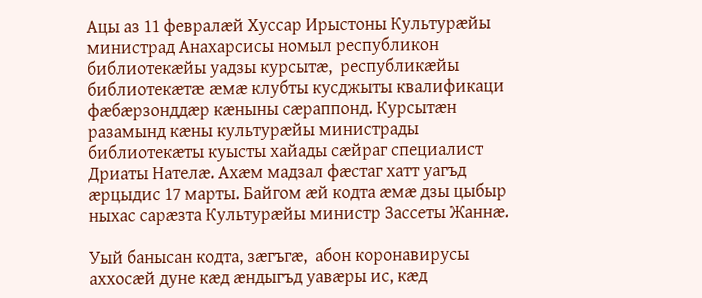Ацы аз 11 февралæй Хуссар Ирыстоны Культурæйы министрад Анахарсисы номыл республикон библиотекæйы уадзы курсытæ,  республикæйы  библиотекæтæ æмæ клубты кусджыты квалификаци фæбæрзонддæр кæныны сæраппонд. Курсытæн разамынд кæны культурæйы министрады библиотекæты куысты хайады сæйраг специалист Дриаты Нателæ. Ахæм мадзал фæстаг хатт уагъд æрцыдис 17 марты. Байгом æй кодта æмæ дзы цыбыр ныхас сарæзта Культурæйы министр Зассеты Жаннæ.

Уый банысан кодта, зæгъгæ,  абон коронавирусы аххосæй дуне кæд æндыгъд уавæры ис, кæд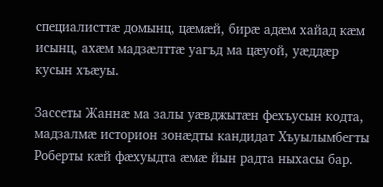специалисттæ домынц, цæмæй, бирæ адæм хайад кæм исынц, ахæм мадзæлттæ уагъд ма цæуой, уæддæр кусын хъæуы.

Зассеты Жаннæ ма залы уæвджытæн фехъусын кодта, мадзалмæ историон зонæдты кандидат Хъуылымбегты Роберты кæй фæхуыдта æмæ йын радта ныхасы бар.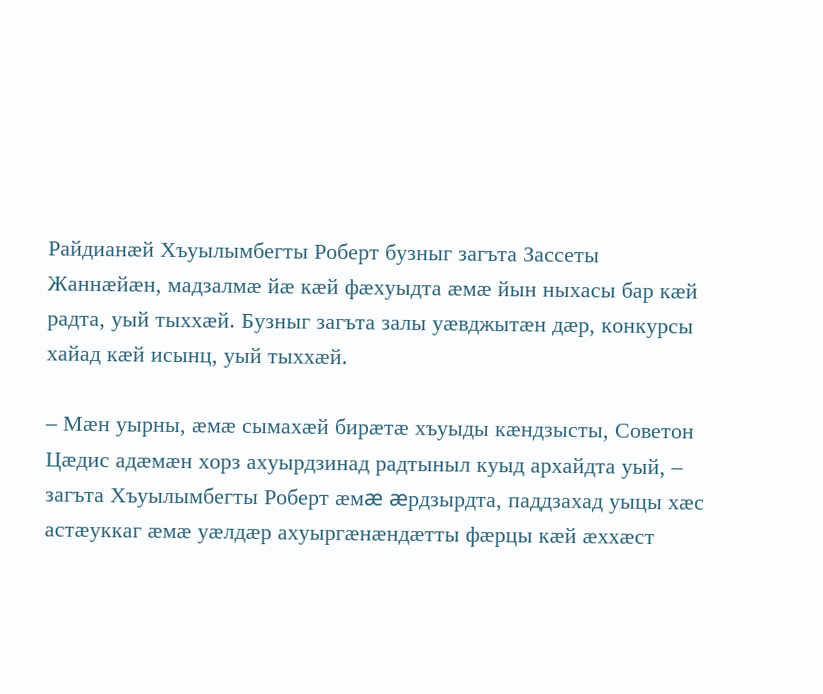Райдианæй Хъуылымбегты Роберт бузныг загъта Зассеты Жаннæйæн, мадзалмæ йæ кæй фæхуыдта æмæ йын ныхасы бар кæй радта, уый тыххæй. Бузныг загъта залы уæвджытæн дæр, конкурсы хайад кæй исынц, уый тыххæй.

– Мæн уырны, æмæ сымахæй бирæтæ хъуыды кæндзысты, Советон Цæдис адæмæн хорз ахуырдзинад радтыныл куыд архайдта уый, – загъта Хъуылымбегты Роберт æмæ æрдзырдта, паддзахад уыцы хæс астæуккаг æмæ уæлдæр ахуыргæнæндæтты фæрцы кæй æххæст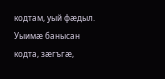кодтам, уый фæдыл. Уыимæ банысан кодта, зæгъгæ,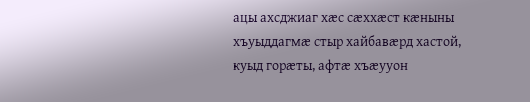ацы ахсджиаг хæс сæххæст кæныны хъуыддагмæ стыр хайбавæрд хастой, куыд горæты, афтæ хъæууон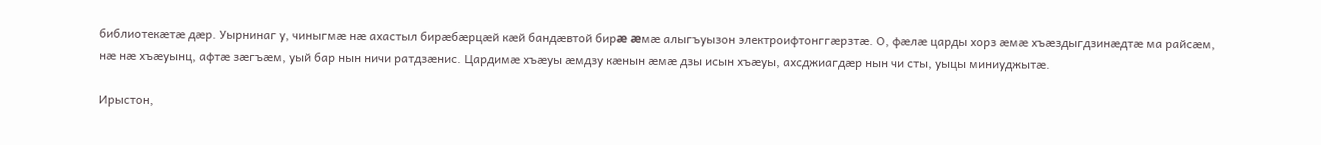библиотекæтæ дæр. Уырнинаг у, чиныгмæ нæ ахастыл бирæбæрцæй кæй бандæвтой бирæ æмæ алыгъуызон электроифтонггæрзтæ. О, фæлæ царды хорз æмæ хъæздыгдзинæдтæ ма райсæм, нæ нæ хъæуынц, афтæ зæгъæм, уый бар нын ничи ратдзæнис. Цардимæ хъæуы æмдзу кæнын æмæ дзы исын хъæуы, ахсджиагдæр нын чи сты, уыцы миниуджытæ.

Ирыстон,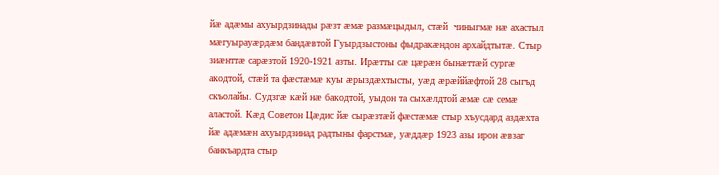йæ адæмы ахуырдзинады рæзт æмæ размæцыдыл, стæй  чиныгмæ нæ ахастыл мæгуырауæрдæм бандæвтой Гуырдзыстоны фыдракæндон архайдтытæ. Стыр зиæнттæ сарæзтой 1920-1921 азты. Ирæтты сæ цæрæн бынæттæй сургæ акодтой, стæй та фæстæмæ куы æрыздæхтысты, уæд æрæййæфтой 28 сыгъд скъолайы. Судзгæ кæй нæ бакодтой, уыдон та сыхæлдтой æмæ сæ семæ аластой. Кæд Советон Цæдис йæ сырæзтæй фæстæмæ стыр хъусдард аздæхта йæ адæмæн ахуырдзинад радтыны фарстмæ, уæддæр 1923 азы ирон æвзаг банкъардта стыр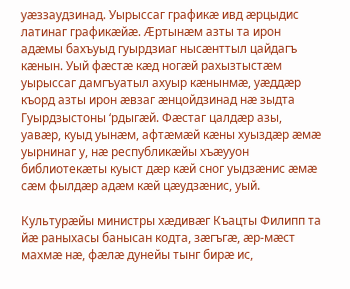уæззаудзинад. Уырыссаг графикæ ивд æрцыдис латинаг графикæйæ. Æртынæм азты та ирон адæмы бахъуыд гуырдзиаг нысæнттыл цайдагъ кæнын. Уый фæстæ кæд ногæй рахызтыстæм уырыссаг дамгъуатыл ахуыр кæнынмæ, уæддæр къорд азты ирон æвзаг æнцойдзинад нæ зыдта Гуырдзыстоны ‘рдыгæй. Фæстаг цалдæр азы, уавæр, куыд уынæм, афтæмæй кæны хуыздæр æмæ уырнинаг у, нæ республикæйы хъæууон библиотекæты куыст дæр кæй сног уыдзæнис æмæ сæм фылдæр адæм кæй цæудзæнис, уый.

Культурæйы министры хæдивæг Къацты Филипп та йæ раныхасы банысан кодта, зæгъгæ, æр-мæст махмæ нæ, фæлæ дунейы тынг бирæ ис,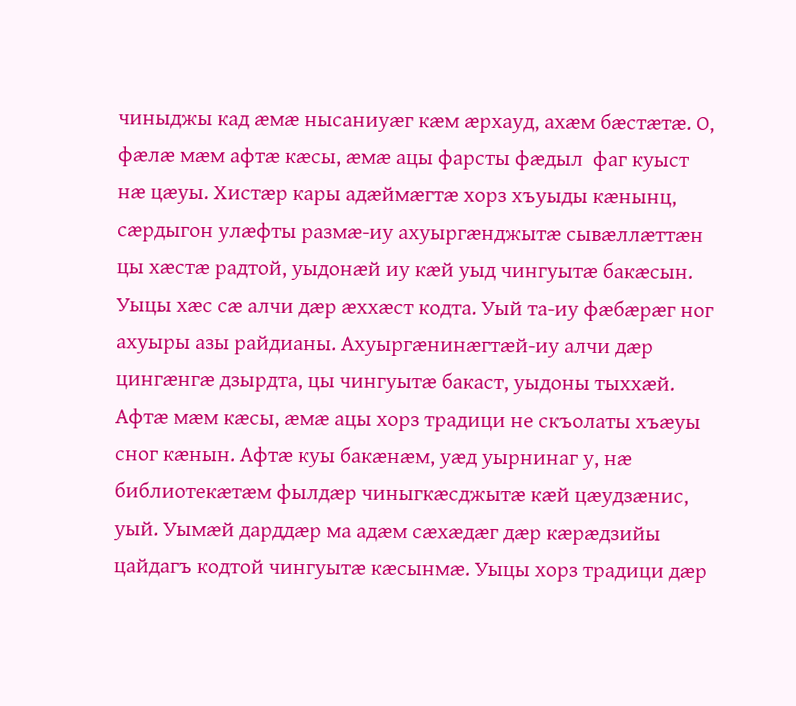чиныджы кад æмæ нысаниуæг кæм æрхауд, ахæм бæстæтæ. О, фæлæ мæм афтæ кæсы, æмæ ацы фарсты фæдыл  фаг куыст нæ цæуы. Хистæр кары адæймæгтæ хорз хъуыды кæнынц, сæрдыгон улæфты размæ-иу ахуыргæнджытæ сывæллæттæн цы хæстæ радтой, уыдонæй иу кæй уыд чингуытæ бакæсын. Уыцы хæс сæ алчи дæр æххæст кодта. Уый та-иу фæбæрæг ног ахуыры азы райдианы. Ахуыргæнинæгтæй-иу алчи дæр  цингæнгæ дзырдта, цы чингуытæ бакаст, уыдоны тыххæй. Афтæ мæм кæсы, æмæ ацы хорз традици не скъолаты хъæуы сног кæнын. Афтæ куы бакæнæм, уæд уырнинаг у, нæ библиотекæтæм фылдæр чиныгкæсджытæ кæй цæудзæнис, уый. Уымæй дарддæр ма адæм сæхæдæг дæр кæрæдзийы цайдагъ кодтой чингуытæ кæсынмæ. Уыцы хорз традици дæр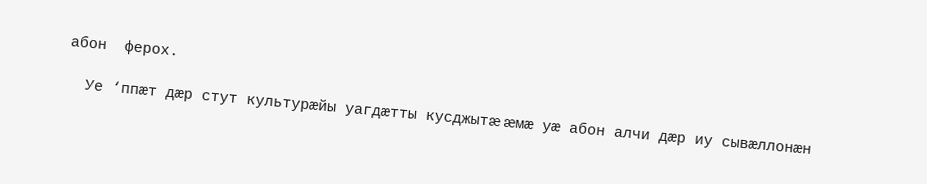абон  ферох.

  Уе ‘ппæт дæр стут культурæйы уагдæтты кусджытæ æмæ уæ абон алчи дæр иу сывæллонæн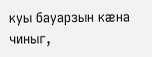куы бауарзын кæна чиныг,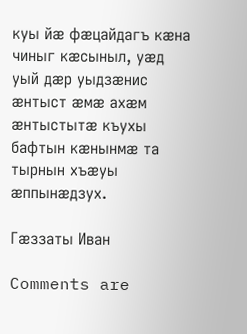куы йæ фæцайдагъ кæна чиныг кæсыныл, уæд уый дæр уыдзæнис æнтыст æмæ ахæм æнтыстытæ къухы бафтын кæнынмæ та тырнын хъæуы æппынæдзух.

Гæззаты Иван

Comments are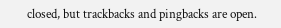closed, but trackbacks and pingbacks are open.